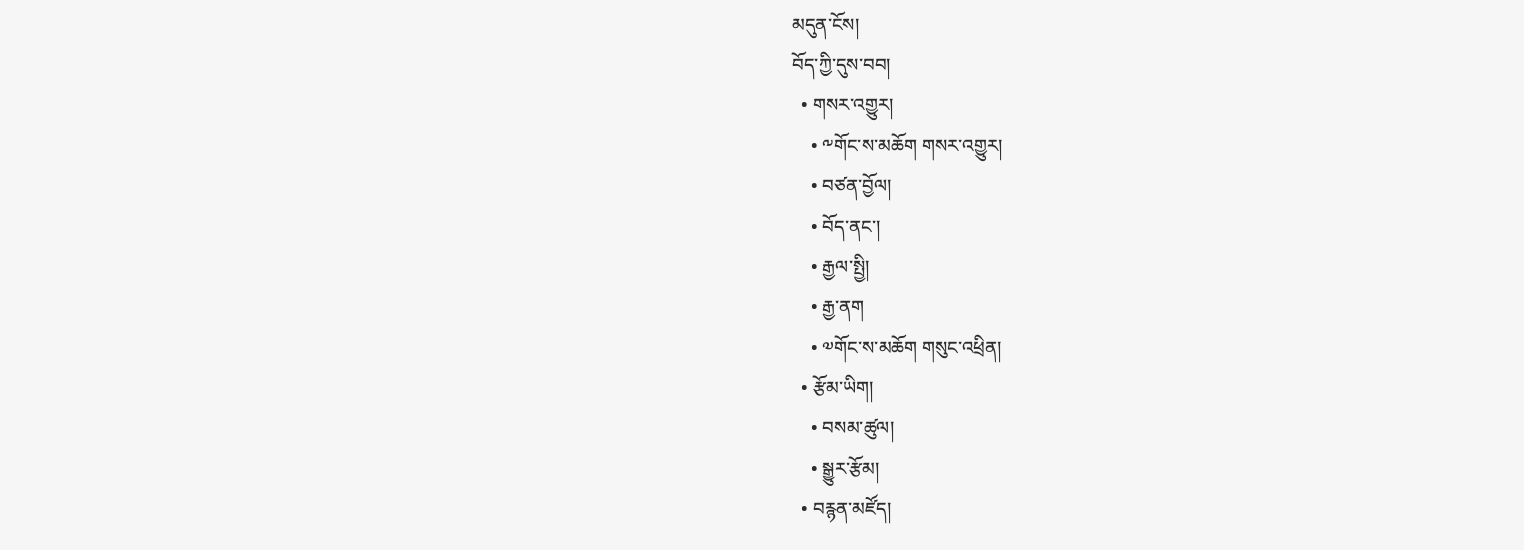མདུན་ངོས།
བོད་ཀྱི་དུས་བབ།
  • གསར་འགྱུར།
    • ༸གོང་ས་མཆོག གསར་འགྱུར།
    • བཙན་བྱོལ།
    • བོད་ནང་།
    • རྒྱལ་སྤྱི།
    • རྒྱ་ནག
    • ༧གོང་ས་མཆོག གསུང་འཕྲིན།
  • རྩོམ་ཡིག།
    • བསམ་ཚུལ།
    • སྒྱུར་རྩོམ།
  • བརྙན་མཛོད།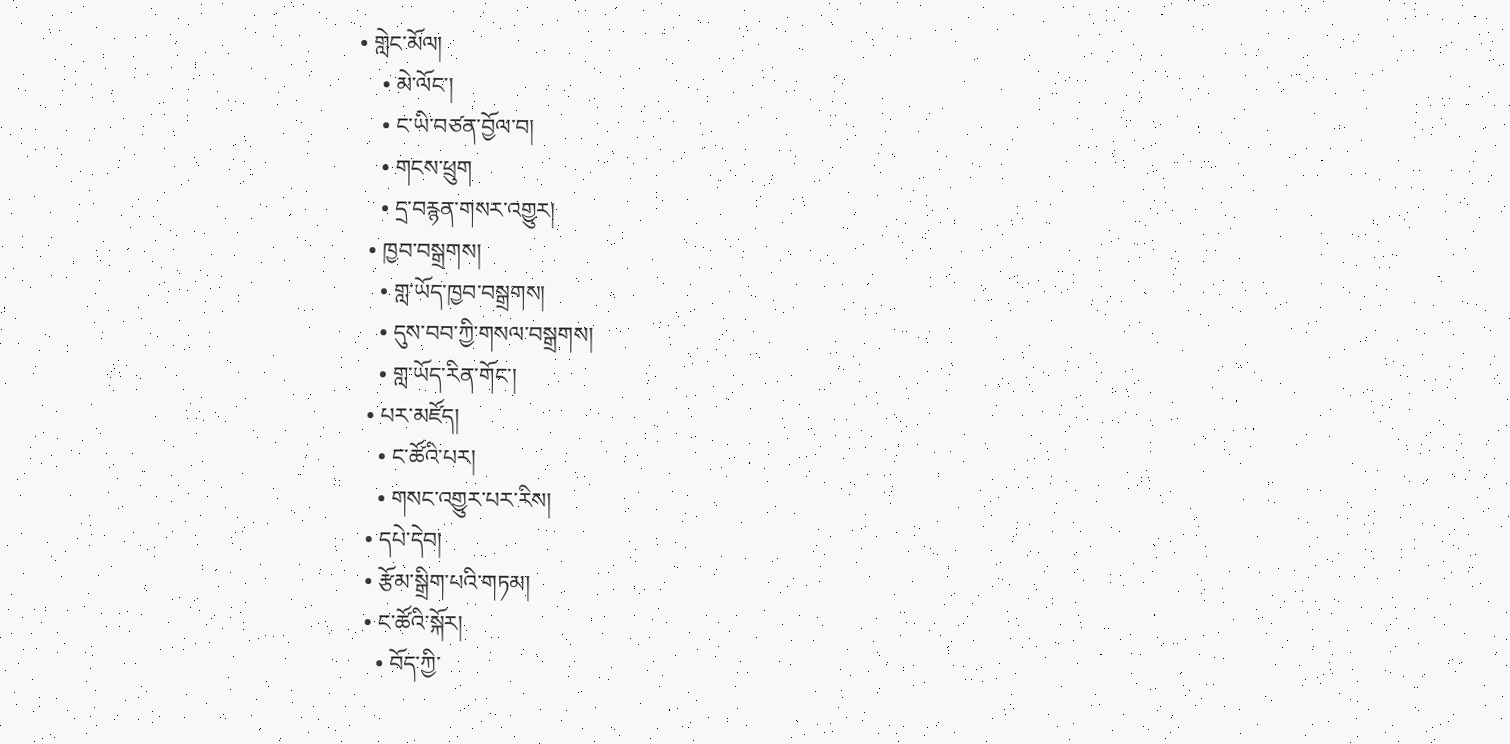• གླེང་མོལ།
    • མེ་ལོང་།
    • ང་ཡི་བཙན་བྱོལ་བ།
    • གངས་ཕྲུག
    • དྲ་བརྙན་གསར་འགྱུར།
  • ཁྱབ་བསྒྲགས།
    • གླ་ཡོད་ཁྱབ་བསྒྲགས།
    • དུས་བབ་ཀྱི་གསལ་བསྒྲགས།
    • གླ་ཡོད་རིན་གོང་།
  • པར་མཛོད།
    • ང་ཚོའི་པར།
    • གསང་འགྱུར་པར་རིས།
  • དཔེ་དེབ།
  • རྩོམ་སྒྲིག་པའི་གཏམ།
  • ང་ཚོའི་སྐོར།
    • བོད་ཀྱི་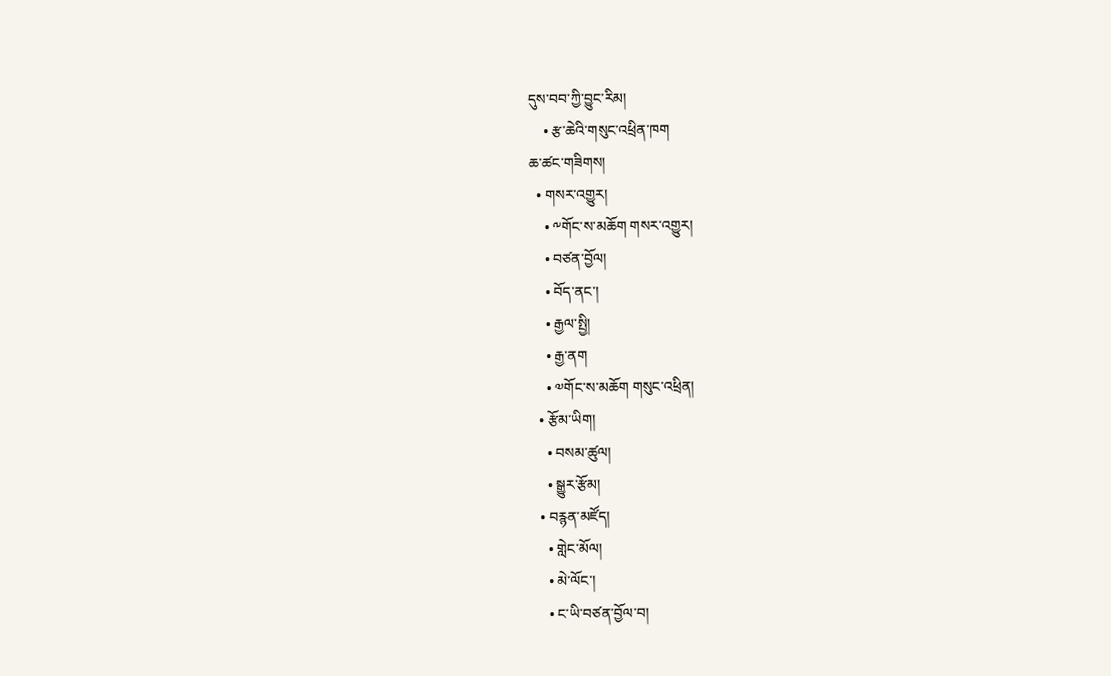དུས་བབ་ཀྱི་བྱུང་རིམ།
    • རྩ་ཆེའི་གསུང་འཕྲིན་ཁག
ཆ་ཚང་གཟིགས།
  • གསར་འགྱུར།
    • ༸གོང་ས་མཆོག གསར་འགྱུར།
    • བཙན་བྱོལ།
    • བོད་ནང་།
    • རྒྱལ་སྤྱི།
    • རྒྱ་ནག
    • ༧གོང་ས་མཆོག གསུང་འཕྲིན།
  • རྩོམ་ཡིག།
    • བསམ་ཚུལ།
    • སྒྱུར་རྩོམ།
  • བརྙན་མཛོད།
    • གླེང་མོལ།
    • མེ་ལོང་།
    • ང་ཡི་བཙན་བྱོལ་བ།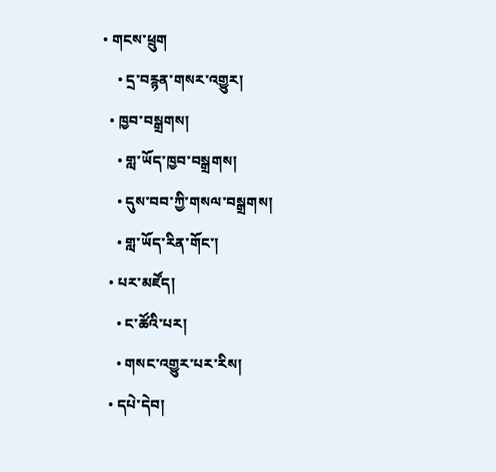• གངས་ཕྲུག
    • དྲ་བརྙན་གསར་འགྱུར།
  • ཁྱབ་བསྒྲགས།
    • གླ་ཡོད་ཁྱབ་བསྒྲགས།
    • དུས་བབ་ཀྱི་གསལ་བསྒྲགས།
    • གླ་ཡོད་རིན་གོང་།
  • པར་མཛོད།
    • ང་ཚོའི་པར།
    • གསང་འགྱུར་པར་རིས།
  • དཔེ་དེབ།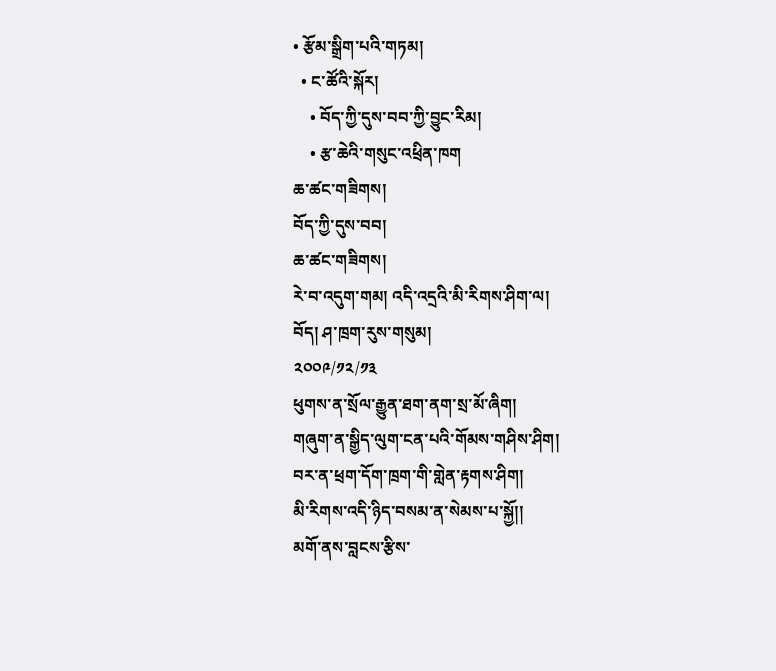• རྩོམ་སྒྲིག་པའི་གཏམ།
  • ང་ཚོའི་སྐོར།
    • བོད་ཀྱི་དུས་བབ་ཀྱི་བྱུང་རིམ།
    • རྩ་ཆེའི་གསུང་འཕྲིན་ཁག
ཆ་ཚང་གཟིགས།
བོད་ཀྱི་དུས་བབ།
ཆ་ཚང་གཟིགས།
རེ་བ་འདུག་གམ། འདི་འདྲའི་མི་རིགས་ཤིག་ལ།
བོད། ཤ་ཁྲག་རུས་གསུམ།
༢༠༠༩/༡༢/༡༣
ཕུགས་ན་སྲོལ་རྒྱུན་ཐག་ནག་སྲ་མོ་ཞིག།
གཞུག་ན་སྒྱིད་ལུག་ངན་པའི་གོམས་གཤིས་ཤིག།
བར་ན་ཕྲག་དོག་ཁྲག་གི་གླེན་རྟགས་ཤིག།
མི་རིགས་འདི་ཉིད་བསམ་ན་སེམས་པ་སྐྱོ།།
མགོ་ནས་བླངས་རྩིས་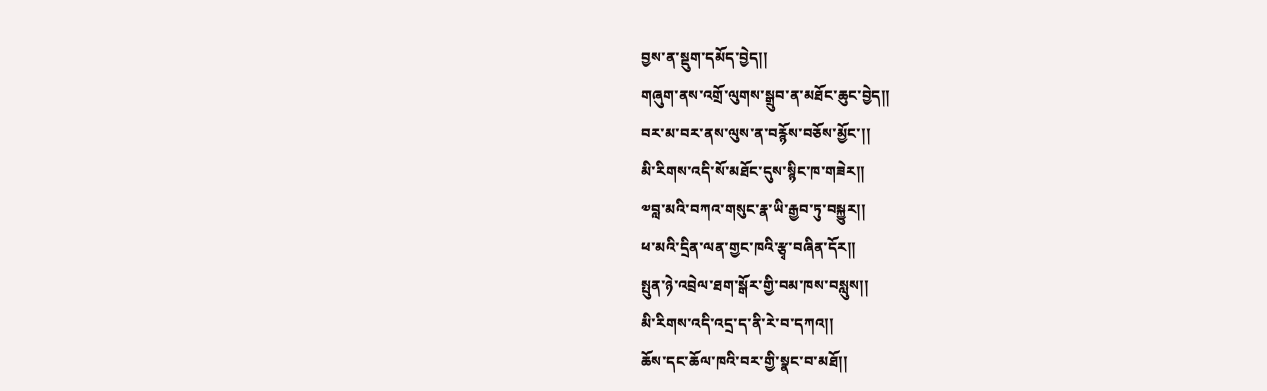བྱས་ན་སྡུག་དམོད་བྱེད།།
གཞུག་ནས་འགྲོ་ལུགས་སྒྲུབ་ན་མཐོང་ཆུང་བྱེད།།
བར་མ་བར་ནས་ལུས་ན་བརྙོས་བཅོས་མྱོང་།།
མི་རིགས་འདི་སོ་མཐོང་དུས་སྙིང་ཁ་གཟེར།།
༧བླ་མའི་བཀའ་གསུང་རྣ་ཡི་རྒྱབ་ཏུ་བསྐྱུར།།
ཕ་མའི་དྲིན་ལན་གྱང་ཁའི་རྩྭ་བཞིན་དོར།།
སྤུན་ཉེ་འབྲེལ་ཐག་སྒོར་གྱི་བམ་ཁས་བསླུས།།
མི་རིགས་འདི་འདྲ་ད་ནི་རེ་བ་དཀའ།།
ཆོས་དང་ཆོལ་ཁའི་བར་གྱི་སྣང་བ་མཐོ།།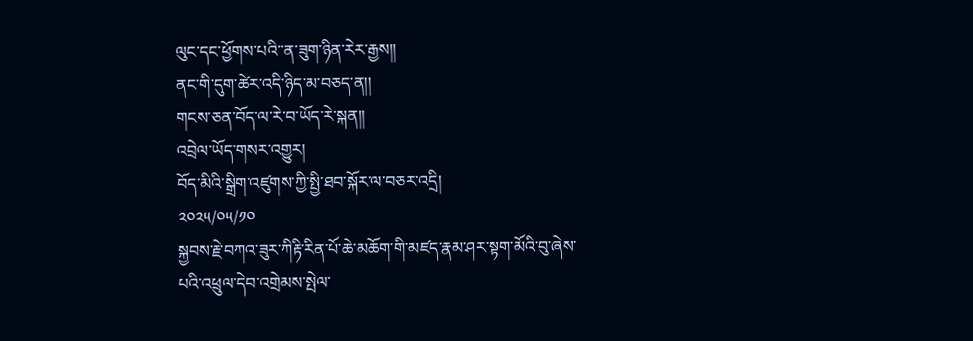ལུང་དང་ཕྱོགས་པའི་་ན་ཟུག་ཉིན་རེར་རྒྱས།།
ནང་གི་དུག་ཚེར་འདི་ཉིད་མ་བཅད་ན།།
གངས་ཅན་བོད་ལ་རེ་བ་ཡོད་རེ་སྐན།།
འབྲེལ་ཡོད་གསར་འགྱུར།
བོད་མིའི་སྒྲིག་འཛུགས་ཀྱི་སྤྱི་ཐབ་སྐོར་ལ་བཅར་འདྲི།
༢༠༢༥/༠༥/༡༠
སྐྱབས་རྗེ་བཀའ་ཟུར་ཀིརྟི་རིན་པོ་ཆེ་མཆོག་གི་མཛད་རྣམ་ཤར་སྟག་མོའི་བུ་ཞེས་པའི་འཕྲུལ་དེབ་འགྲེམས་སྤེལ་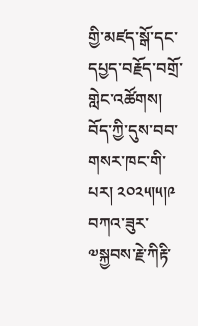གྱི་མཛད་སྒོ་དང་དཔྱད་བརྗོད་བགྲོ་གླེང་འཚོགས། བོད་ཀྱི་དུས་བབ་གསར་ཁང་གི་པར། ༢༠༢༥།༥།༩
བཀའ་ཟུར་༧སྐྱབས་རྗེ་ཀིརྟི་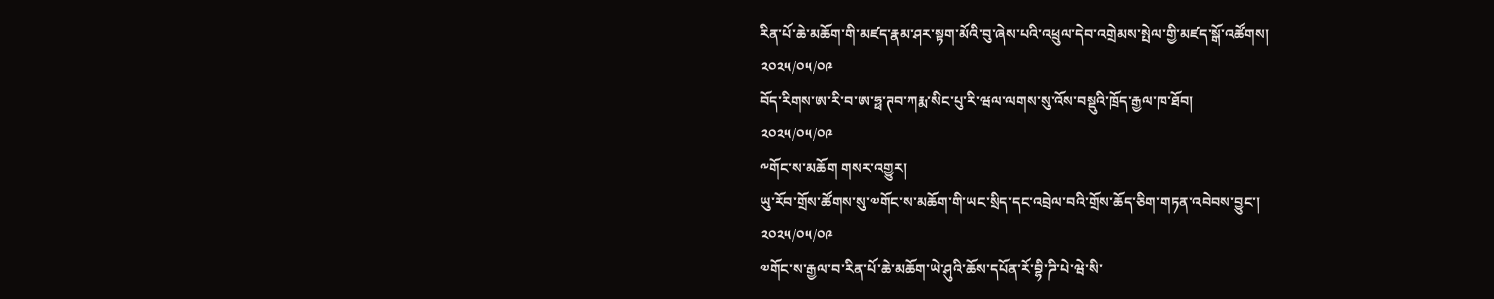རིན་པོ་ཆེ་མཆོག་གི་མཛད་རྣམ་ཤར་སྟག་མོའི་བུ་ཞེས་པའི་འཕྲུལ་དེབ་འགྲེམས་སྤེལ་གྱི་མཛད་སྒོ་འཚོགས།
༢༠༢༥/༠༥/༠༩
བོད་རིགས་ཨ་རི་བ་ཨ་ཧྥ་ཊབ་ཀརྨ་སིང་པུ་རི་ཝལ་ལགས་སུ་འོས་བསྡུའི་ཁྲོད་རྒྱལ་ཁ་ཐོབ།
༢༠༢༥/༠༥/༠༩
༸གོང་ས་མཆོག གསར་འགྱུར།
ཡུ་རོབ་གྲོས་ཚོགས་སུ་༧གོང་ས་མཆོག་གི་ཡང་སྲིད་དང་འབྲེལ་བའི་གྲོས་ཆོད་ཅིག་གཏན་འབེབས་བྱུང་།
༢༠༢༥/༠༥/༠༩
༧གོང་ས་རྒྱལ་བ་རིན་པོ་ཆེ་མཆོག་ཡེ་ཤུའི་ཆོས་དཔོན་རོ་བྷི་ཌི་པེ་ཝེ་སི་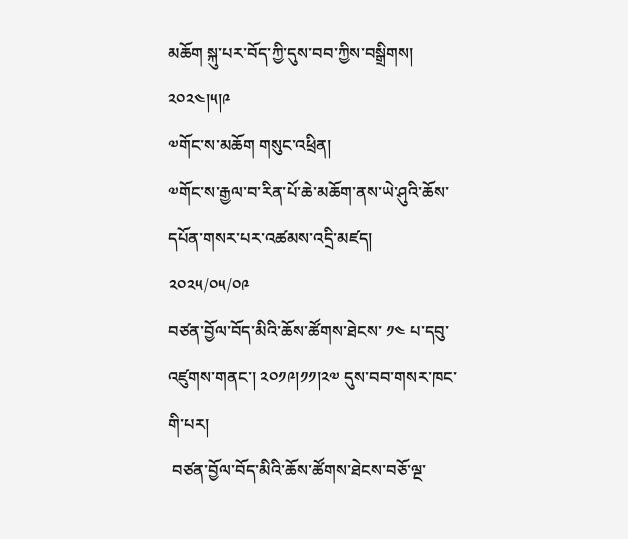མཆོག སྐུ་པར་བོད་ཀྱི་དུས་བབ་ཀྱིས་བསྒྲིགས། ༢༠༢༤།༥།༩
༧གོང་ས་མཆོག གསུང་འཕྲིན།
༧གོང་ས་རྒྱལ་བ་རིན་པོ་ཆེ་མཆོག་ནས་ཡེ་ཤུའི་ཆོས་དཔོན་གསར་པར་འཚམས་འདྲི་མཛད།
༢༠༢༥/༠༥/༠༩
བཙན་བྱོལ་བོད་མིའི་ཆོས་ཚོགས་ཐེངས་ ༡༤ པ་དབུ་འཛུགས་གནང་། ༢༠༡༩།༡༡།༢༧ དུས་བབ་གསར་ཁང་གི་པར།
 བཙན་བྱོལ་བོད་མིའི་ཆོས་ཚོགས་ཐེངས་བཅོ་ལྔ་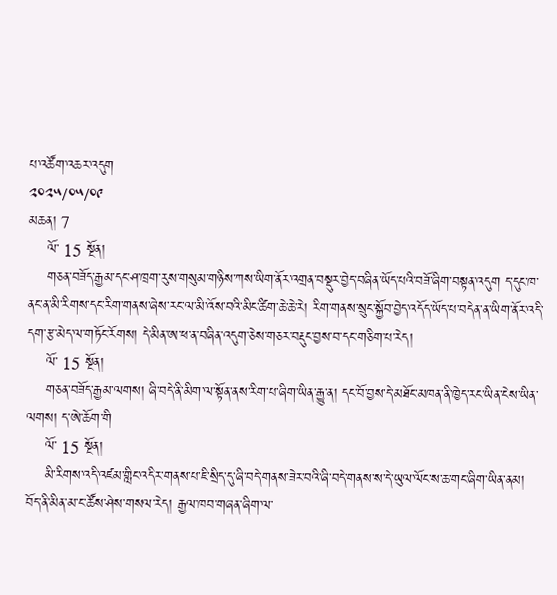པ་འཚོག་འཆར་འདུག
༢༠༢༥/༠༥/༠༩
མཆན། 7
    ལོ་ 15 སྔོན།
    གཅན་བཟོད་རྒྱམ་དང་ཤ་ཁྲག་རུས་གསུམ་གཉིས་ཀས་ཡིག་ནོར་འགྲན་བསྡུར་བྱེད་བཞིན་ཡོད་པའི་བཟོ་ཞིག་བསྟན་འདུག ད་དུང་ཁ་ནང་ན་མི་རིགས་དང་རིག་གནས་ཞེས་རང་ལ་མི་འོས་བའི་མིང་ཚིག་ཆེ་ཆེ་རེ། རིག་གནས་སྲུང་སྐྱོབ་བྱེད་འདོད་ཡོད་པ་བདེན་ན་ཡིག་ནོར་འདི་དག་རྩ་མེད་ལ་གཏོང་རོགས། དེ་མིན་ཨ་ཕ་ན་བཞིན་འདུག་ཅེས་གཅར་བརྡུང་བྱས་བ་དང་གཅིག་པ་རེད།
    ལོ་ 15 སྔོན།
    གཅན་བཟོད་རྒྱམ་ལགས། ཞི་བདེ་ནི་མིག་ལ་སྟོན་ནས་རིག་པ་ཞིག་ཡིན་རྒྱུ་ན། དང་བོ་བྱས་དེ་མཐོང་མཁན་ནི་ཁྱེད་རང་ཡིན་ངེས་ཡིན་ལགས། ད་ཨེ་ཆོག་གི
    ལོ་ 15 སྔོན།
    མི་རིགས་འདི་འཛམ་གླིང་འདིར་གནས་པ་ཇི་སྲིད་དུ་ཞི་བདེ་གནས་ཟེར་བའི་ཞི་བདེ་གནས་ས་དེ་ཡུལ་ལོང་ས་ཆ་གང་ཞིག་ཡིན་ནམ། བོད་ནི་མིན་མ་ང་ཚོས་ཤེས་གསལ་རེད། རྒྱལ་ཁབ་གཞན་ཞིག་ལ་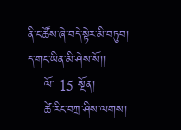ནི་ང་ཚོས་ཞེ་བདེ་སྟེར་མི་བཏུབ། ད་གང་ཡིན་མི་ཤེས་སོ།།
    ལོ་ 15 སྔོན།
    ཚེ་རིང་བཀྲ་ཤིས་ལགས།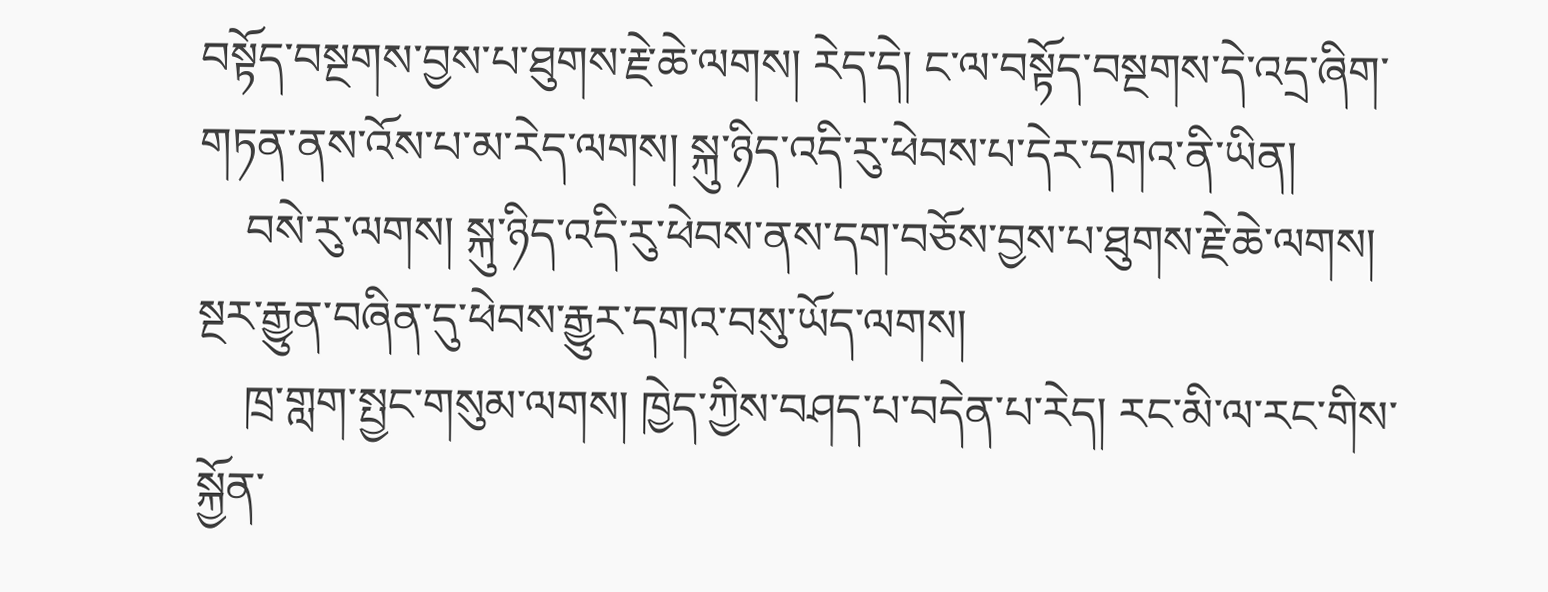བསྟོད་བསྔགས་བྱས་པ་ཐུགས་རྗེ་ཆེ་ལགས། རེད་དེ། ང་ལ་བསྟོད་བསྔགས་དེ་འདྲ་ཞིག་གཏན་ནས་འོས་པ་མ་རེད་ལགས། སྐུ་ཉིད་འདི་རུ་ཕེབས་པ་དེར་དགའ་ནི་ཡིན།
    བསེ་རུ་ལགས། སྐུ་ཉིད་འདི་རུ་ཕེབས་ནས་དག་བཅོས་བྱས་པ་ཐུགས་རྗེ་ཆེ་ལགས། སྔར་རྒྱུན་བཞིན་དུ་ཕེབས་རྒྱུར་དགའ་བསུ་ཡོད་ལགས།
    ཁྲ་གླག་སྤྱང་གསུམ་ལགས། ཁྱེད་ཀྱིས་བཤད་པ་བདེན་པ་རེད། རང་མི་ལ་རང་གིས་སྐྱོན་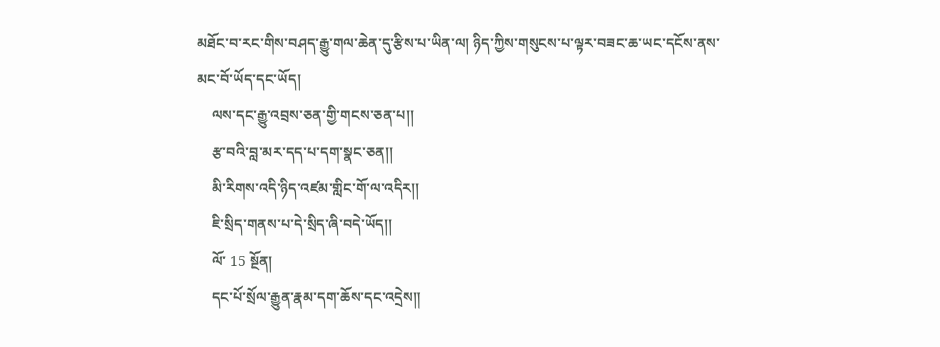མཐོང་བ་རང་གིས་བཤད་རྒྱུ་གལ་ཆེན་དུ་རྩིས་པ་ཡིན་ལ། ཉིད་ཀྱིས་གསུངས་པ་ལྟར་བཟང་ཆ་ཡང་དངོས་ནས་མང་བོ་ཡོད་དང་ཡོད།
    ལས་དང་རྒྱུ་འབྲས་ཅན་གྱི་གངས་ཅན་པ།།
    རྩ་བའི་བླ་མར་དད་པ་དག་སྣང་ཅན།།
    མི་རིགས་འདི་ཉིད་འཛམ་གླིང་གོ་ལ་འདིར།།
    ཇི་སྲིད་གནས་པ་དེ་སྲིད་ཞི་བདེ་ཡོད།།
    ལོ་ 15 སྔོན།
    དང་པོ་སྲོལ་རྒྱུན་རྣམ་དག་ཆོས་དང་འདྲེས༎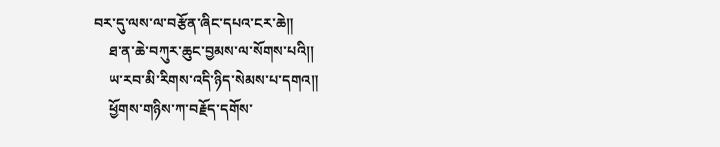བར་དུ་ལས་ལ་བརྩོན་ཞིང་དཔའ་ངར་ཆེ༎
    ཐ་ན་ཆེ་བཀུར་ཆུང་བྱམས་ལ་སོགས་པའི།།
    ཡ་རབ་མི་རིགས་འདི་ཉིད་སེམས་པ་དགའ༎
    ཕྱོགས་གཉིས་ཀ་བརྗོད་དགོས་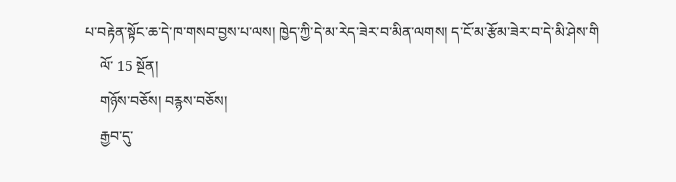པ་བརྟེན་སྟོང་ཆ་དེ་ཁ་གསབ་བྱས་པ་ལས། ཁྱེད་ཀྱི་དེ་མ་རེད་ཟེར་བ་མིན་ལགས། ད་ངོ་མ་རྩོམ་ཟེར་བ་དེ་མི་ཤེས་གི
    ལོ་ 15 སྔོན།
    གཉོས་བཅོས། བརྙས་བཅོས།
    རྒྱབ་དུ་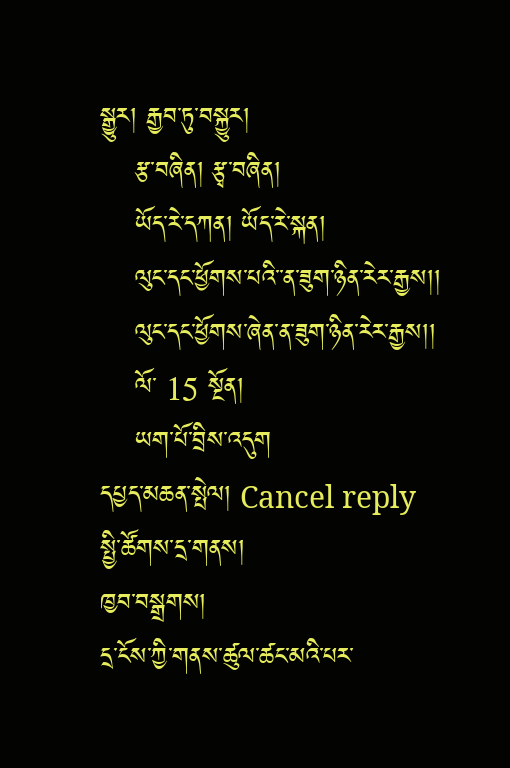སྒྱུར། རྒྱབ་ཏུ་བསྐྱུར།
    རྩ་བཞིན། རྩྭ་བཞིན།
    ཡོད་རེ་དཀན། ཡོད་རེ་སྐན།
    ལུང་དང་ཕྱོགས་པའི་་ན་ཟུག་ཉིན་རེར་རྒྱས།།
    ལུང་དང་ཕྱོགས་ཞེན་ན་ཟུག་ཉིན་རེར་རྒྱས།།
    ལོ་ 15 སྔོན།
    ཡག་པོ་བྲིས་འདུག
དཔྱད་མཆན་སྤེལ། Cancel reply
སྤྱི་ཚོགས་དྲ་གནས།
ཁྱབ་བསྒྲགས།
དྲ་ངོས་ཀྱི་གནས་ཚུལ་ཚང་མའི་པར་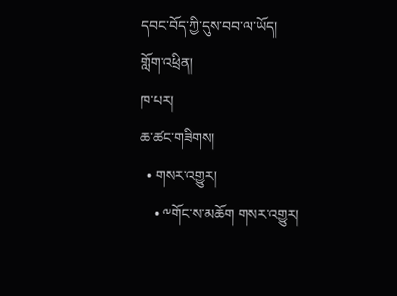དབང་བོད་ཀྱི་དུས་བབ་ལ་ཡོད།
གློག་འཕྲིན།
ཁ་པར།
ཆ་ཚང་གཟིགས།
  • གསར་འགྱུར།
    • ༸གོང་ས་མཆོག གསར་འགྱུར།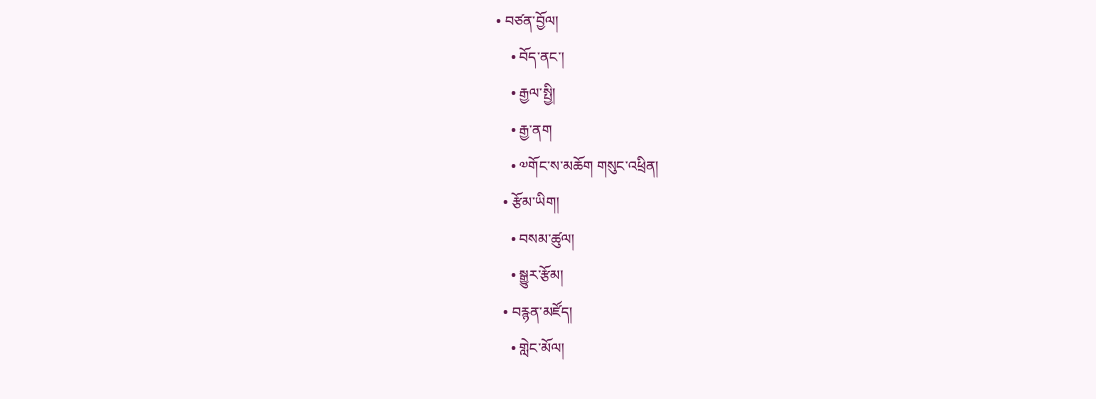• བཙན་བྱོལ།
    • བོད་ནང་།
    • རྒྱལ་སྤྱི།
    • རྒྱ་ནག
    • ༧གོང་ས་མཆོག གསུང་འཕྲིན།
  • རྩོམ་ཡིག།
    • བསམ་ཚུལ།
    • སྒྱུར་རྩོམ།
  • བརྙན་མཛོད།
    • གླེང་མོལ།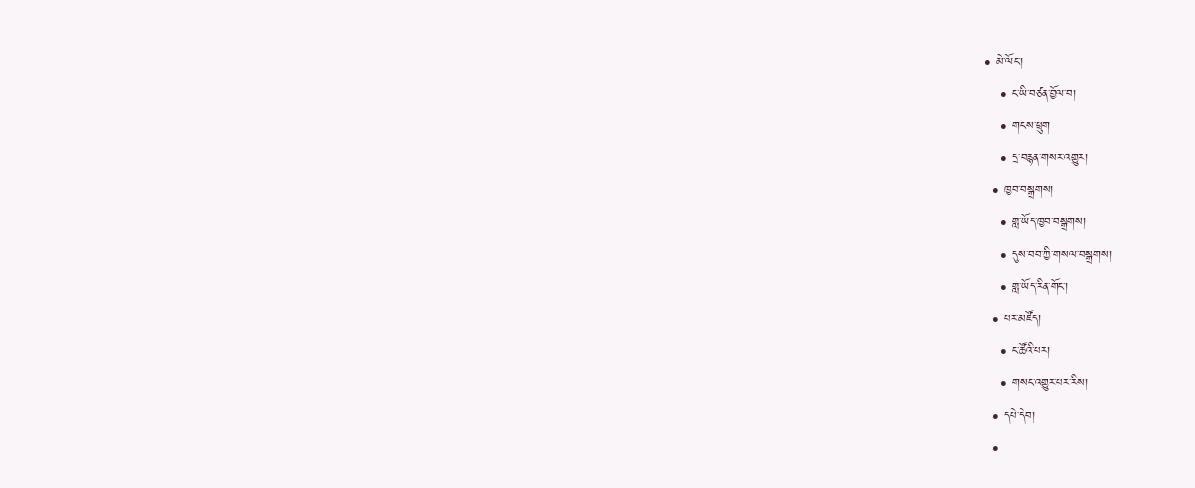• མེ་ལོང་།
    • ང་ཡི་བཙན་བྱོལ་བ།
    • གངས་ཕྲུག
    • དྲ་བརྙན་གསར་འགྱུར།
  • ཁྱབ་བསྒྲགས།
    • གླ་ཡོད་ཁྱབ་བསྒྲགས།
    • དུས་བབ་ཀྱི་གསལ་བསྒྲགས།
    • གླ་ཡོད་རིན་གོང་།
  • པར་མཛོད།
    • ང་ཚོའི་པར།
    • གསང་འགྱུར་པར་རིས།
  • དཔེ་དེབ།
  •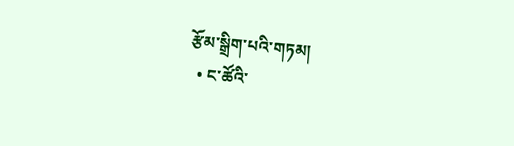རྩོམ་སྒྲིག་པའི་གཏམ།
  • ང་ཚོའི་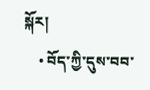སྐོར།
    • བོད་ཀྱི་དུས་བབ་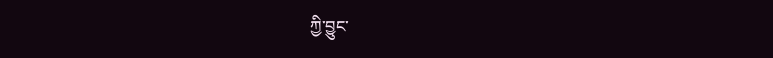ཀྱི་བྱུང་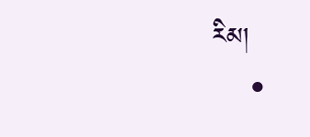རིམ།
    •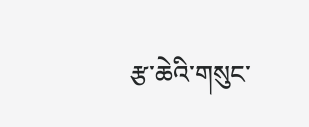རྩ་ཆེའི་གསུང་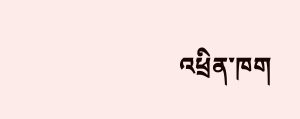འཕྲིན་ཁག